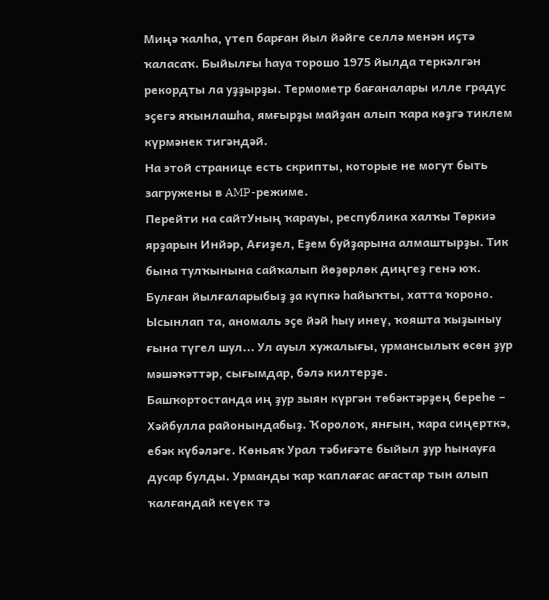Миңә ҡалһа, үтеп барған йыл йәйге селлә менән иҫтә ҡаласаҡ. Быйылғы һауа торошо 1975 йылда теркәлгән рекордты ла уҙҙырҙы. Термометр бағаналары илле градус эҫегә яҡынлашһа, ямғырҙы майҙан алып ҡара көҙгә тиклем күрмәнек тигәндәй.
На этой странице есть скрипты, которые не могут быть загружены в AMP-режиме.
Перейти на сайтУның ҡарауы, республика халҡы Төркиә ярҙарын Инйәр, Ағиҙел, Еҙем буйҙарына алмаштырҙы. Тик бына тулҡынына сайҡалып йөҙөрлөк диңгеҙ генә юҡ. Булған йылғаларыбыҙ ҙа күпкә һайыҡты, хатта ҡороно. Ысынлап та, аномаль эҫе йәй һыу инеү, ҡояшта ҡыҙыныу ғына түгел шул... Ул ауыл хужалығы, урмансылыҡ өсөн ҙур мәшәҡәттәр, сығымдар, бәлә килтерҙе.
Башҡортостанда иң ҙур зыян күргән төбәктәрҙең береһе – Хәйбулла районындабыҙ. Ҡоролоҡ, янғын, ҡара сиңерткә, ебәк күбәләге. Көньяҡ Урал тәбиғәте быйыл ҙур һынауға дусар булды. Урманды ҡар ҡаплағас ағастар тын алып ҡалғандай кеүек тә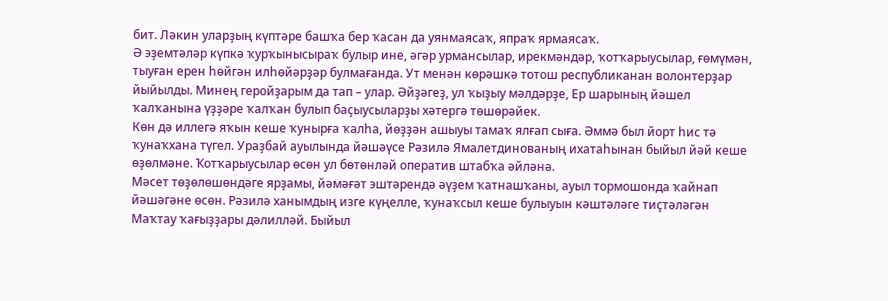бит. Ләкин уларҙың күптәре башҡа бер ҡасан да уянмаясаҡ, япраҡ ярмаясаҡ.
Ә эҙемтәләр күпкә ҡурҡынысыраҡ булыр ине, әгәр урмансылар, ирекмәндәр, ҡотҡарыусылар, ғөмүмән, тыуған ерен һөйгән илһөйәрҙәр булмағанда. Ут менән көрәшкә тотош республиканан волонтерҙар йыйылды. Минең геройҙарым да тап – улар. Әйҙәгеҙ, ул ҡыҙыу мәлдәрҙе, Ер шарының йәшел ҡалҡанына үҙҙәре ҡалҡан булып баҫыусыларҙы хәтергә төшөрәйек.
Көн дә иллегә яҡын кеше ҡунырға ҡалһа, йөҙҙән ашыуы тамаҡ ялғап сыға. Әммә был йорт һис тә ҡунаҡхана түгел. Ураҙбай ауылында йәшәүсе Рәзилә Ямалетдинованың ихатаһынан быйыл йәй кеше өҙөлмәне. Ҡотҡарыусылар өсөн ул бөтөнләй оператив штабҡа әйләнә.
Мәсет төҙөлөшөндәге ярҙамы, йәмәғәт эштәрендә әүҙем ҡатнашҡаны, ауыл тормошонда ҡайнап йәшәгәне өсөн. Рәзилә ханымдың изге күңелле, ҡунаҡсыл кеше булыуын кәштәләге тиҫтәләгән Маҡтау ҡағыҙҙары дәлилләй. Быйыл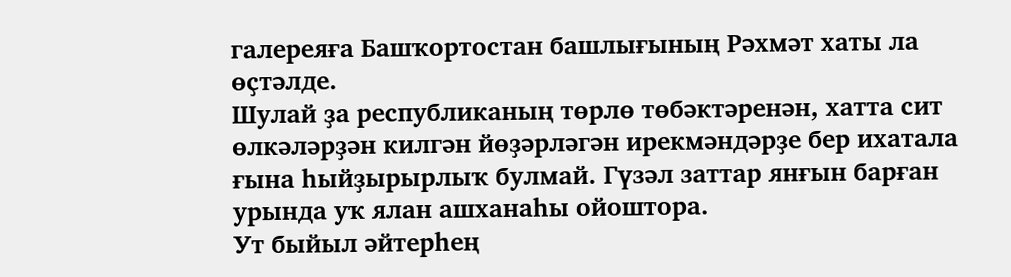галереяға Башҡортостан башлығының Рәхмәт хаты ла өҫтәлде.
Шулай ҙа республиканың төрлө төбәктәренән, хатта сит өлкәләрҙән килгән йөҙәрләгән ирекмәндәрҙе бер ихатала ғына һыйҙырырлыҡ булмай. Гүзәл заттар янғын барған урында уҡ ялан ашханаһы ойоштора.
Ут быйыл әйтерһең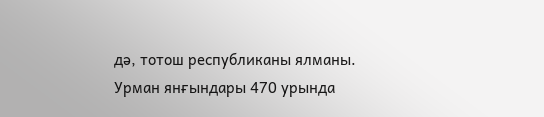дә, тотош республиканы ялманы. Урман янғындары 470 урында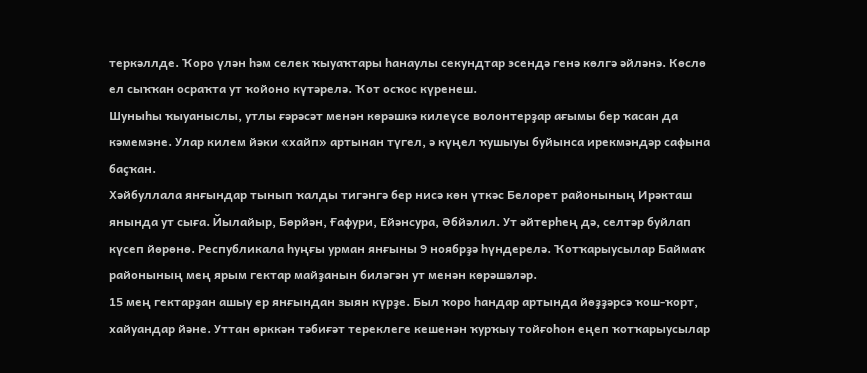теркәллде. Ҡоро үлән һәм селек ҡыуаҡтары һанаулы секундтар эсендә генә көлгә әйләнә. Көслө ел сыҡҡан осраҡта ут ҡойоно күтәрелә. Ҡот осҡос күренеш.
Шуныһы ҡыуаныслы, утлы ғәрәсәт менән көрәшкә килеүсе волонтерҙар ағымы бер ҡасан да кәмемәне. Улар килем йәки «хайп» артынан түгел, ә күңел ҡушыуы буйынса ирекмәндәр сафына баҫҡан.
Хәйбуллала янғындар тынып ҡалды тигәнгә бер нисә көн үткәс Белорет районының Ирәкташ янында ут сыға. Йылайыр, Бөрйән, Ғафури, Ейәнсура, Әбйәлил. Ут әйтерһең дә, селтәр буйлап күсеп йөрөнө. Республикала һуңғы урман янғыны 9 ноябрҙә һүндерелә. Ҡотҡарыусылар Баймаҡ районының мең ярым гектар майҙанын биләгән ут менән көрәшәләр.
15 мең гектарҙан ашыу ер янғындан зыян күрҙе. Был ҡоро һандар артында йөҙҙәрсә ҡош-ҡорт, хайуандар йәне. Уттан өрккән тәбиғәт тереклеге кешенән ҡурҡыу тойғоһон еңеп ҡотҡарыусылар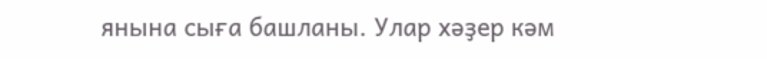янына сыға башланы. Улар хәҙер кәм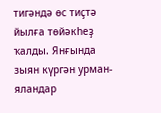тигәндә өс тиҫтә йылға төйәкһеҙ ҡалды. Янғында зыян күргән урман-яландар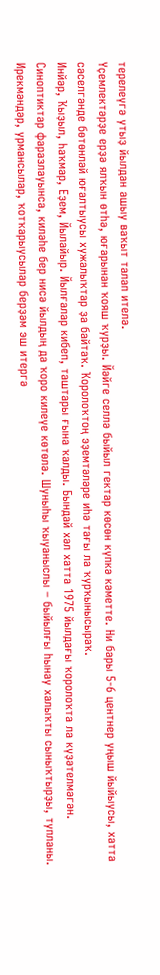терелеүгә утыҙ йылдан ашыу ваҡыт талап ителә.
Үҫемлектәрҙе ерҙә ялҡын өтһә, юғарынан ҡояш ҡурҙы. Йәйге селлә быйыл гектар көсөн күпкә кәметте. Ни бары 5-6 центнер уңыш йыйыусы, хатта сәселгәнде бөтөнләй юғалтыусы хужалыҡтар ҙа байтаҡ. Ҡоролоҡтоң эҙемтәләре иһә тағы ла ҡурҡынысыраҡ.
Инйәр, Ҡыҙыл, Һаҡмар, Еҙем, Йылайыр. Йылғалар кибеп, таштары ғына ҡалды. Бындай хәл хатта 1975 йылдағы ҡоролоҡта ла күҙәтелмәгән.
Синоптиктар фаразлауынса, киләһе бер нисә йылдың да ҡоро килеүе көтөлә. Шуныһы ҡыуаныслы – быйылғы һынау халыҡты сыныҡтырҙы, тупланы. Ирекмәндәр, урмансылар, ҡотҡарыусылар берҙәм эш итергә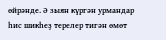өйрәнде. Ә зыян күргән урмандар һис шикһеҙ терелер тигән өмөт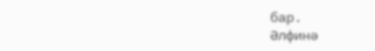бар.
Әлфинә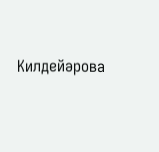Килдейәрова